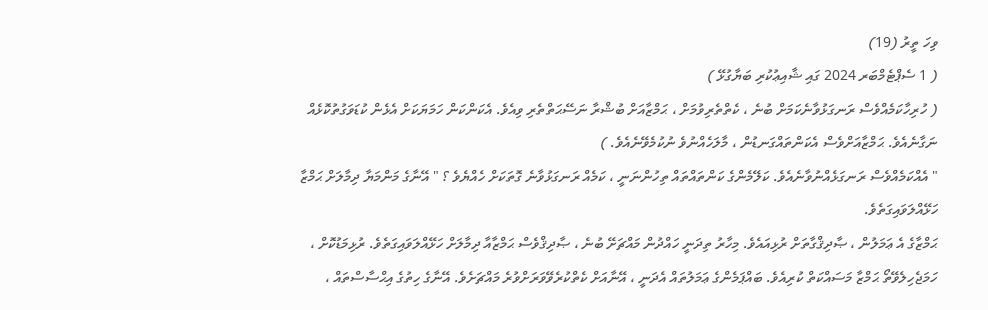ވިހަ ތީރު (19)
( 1 ސެޕްޓެމްބަރ 2024 ގައި ޝާއިޢުކުރި ބަޔާގުޅޭ )
( ހުރިހާކަމެއްވެސް ރަނގަޅުވާނެކަމަށް ބުނެ ، ކެތްތެރިވުމަށް ، ޙަމްޒާއަށް ބުޝްރާ ނަސޭޙަތްތެރި ވިއެވެ. އެކަންކަން ހަމަޔަކަށް އެޅެން ކުޑަވަގުތުކޮޅެއް ނަގާނެއެވެ. ޙަމްޒާއަށްވެސް އެކަންތައްގަނޑުން ، މާލަހެއްނުވެ ނުކުމެވޭނެއެވެ. )
" އެއްކަމެއްވެސް ރަނގަޅެއްނުވާނެއެވެ. ކަލޭމެންގެ ކަންތައްތައް ތިހުންނަނީ ، ކަމެއް ރަނގަޅުވާނެ ގޮތަކަށް ހެއްޔެވެ ؟ " އޭނާގެ މަންމަޔާ ދިމާލަށް ޙަމްޒާ ހަޅޭއްލަވައިގަތެވެ.
ޙަމްޒާގެ އެ ޢަމަލުން ، ޞާދިޤްގާތަށް ރުޅިއައެވެ. މިހާރު ތިދަނީ ހައްދުން މައްޗަށޭ ބުނެ ، ޞާދިޤްވެސް ޙަމްޒާއާ ދިމާލަށް ހަޅޭއްލަވައިގަތެވެ. ރުޅިމަޑުކޮށް ، ހަމަޖެހިލެވޭތޯ ޙަމްޒާ މަސައްކަތް ކުރިއެވެ. ބައްޕަމެންގެ ޢަމަލުތައް އެދަނީ ، އޭނާއަށް ކެތްކުރެވޭވަރަށްވުރެ މައްޗަށެވެ. އޭނާގެ ހިތުގެ އިޙްސާސްތައް ،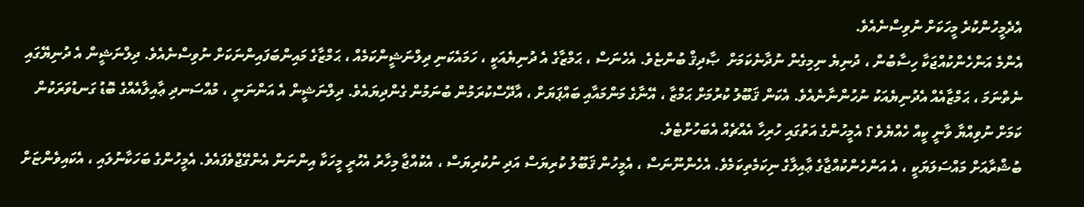އެދެމީހުންކުރެ މީހަކަށް ނުވިސްނެއެވެ.
އެންމެ އަންހެންކުއްޖަކާ ހިސާބުން ، ދުނިޔެ ނިމިގެން ނުދާނެކަމަށް  ޞާދިޤް ބުންޏެވެ. އެހެނަސް ، ޙަމްޒާގެ އެ ދުނިޔެއަކީ ، ހަމައެކަނި ދިލްނަޝީންކަމެއް ، ޙަމްޒާގެ މައިންބަފައިންނަކަށް ނުވިސްނެއެވެ. ދިލްނަޝީން އެ ދުނިޔޭގައި ނެތްނަމަ ، ޙަމްޒާއެއް އެދުނިޔެއަކު ނުހުންނާނެއެވެ. އެކަން ޤަބޫލު ކުރުމަށް ޙަމްޒާ ، އޭނާގެ މަންމައާއި ބައްޕަޔަށް ، އާދޭސްކުރަމުން ބުނަމުން ގެންދިޔައެވެ. ދިލްނަޝީން އެ އަންނަނީ ، މުއްސަނދި ޢާއިލާއެއްގެ ބޮޑު ގަނޑުވަރަކުން ކަމަށް ނުވިއްޔާ ވާނީ ކީއް ހެއްޔެވެ ؟ އެމީހުންގެ އަތުގައި ހުރިހާ އެއްޗެއް އެބަހުށްޓެވެ.
ބުޝްރާއަށް މައްސަލަޔަކީ ، އެ އަންހެންކުއްޖާގެ ޢާއިލާގެ ނިކަމެތިކަމެވެ. އެހެންނޫނަސް ، އެމީހުން ޤަބޫލު ކުރިޔަސް އަދި ނުކުރިޔަސް ، އެކުއްޖާ މިހާރު އެހުރީ މީހަކާ އިންނަން އެންގޭޖްވެފައެވެ. އެމީހުންގެ ބަހަކާނުލައި ، އެކައިވެންޏަށް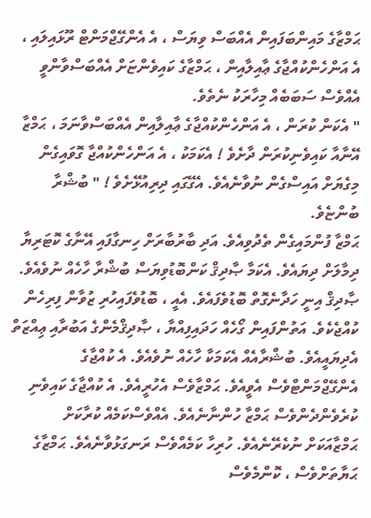ޙަމްޒާގެ މައިންބަފައިން އެއްބަސް ވިޔަސް ، އެ އެންގޭޖްމަންޓް ރޫޅައިލައި ، އެ އަންހެންކުއްޖާގެ ޢާއިލާއިން ، ޙަމްޒާގެ ކައިވެންޏަށް އެއްބަސްވާންވީ އެއްވެސް ސަބަބެއް މިހާރަކު ނެތެވެ.
" އެކަން ކުރަން ، އެ އަންހެންކުއްޖާގެ ޢާއިލާއިން އެއްބަސްވާނަމަ ، ޙަމްޒާ އޭނާއާ ކައިވެނިކުރަން ދާށެވެ ! އެކަމަކު ، އެ އަންހެންކުއްޖާ ގޮވައިގެން މިގެޔަށް އައިސްގެން ނުވާނެއެވެ. އެގޭގައި ދިރިއުޅޭށެވެ ! " ބުޝްރާ ބުންޏެވެ.
ޙަމްޒާ ފުންމައިގެން ތެދުވިއެވެ. އަދި ބާރުބާރަށް ހިނގާފައި އޭނާގެ ކޮޓަރިޔާ ދިމާލަށް ދިޔައެވެ. އެކަމާ ޞާދިޤް ކަންބޮޑުވިޔަސް ބުޝްރާ ހާހެއް ނުވެއެވެ. ޞާދިޤް އިނީ ހަދާނެގޮތް ބޮޑުވެފައެވެ. އެއީ ، ބޮޑުވެފައިހުރި ޒުވާން ފިރިހެން ކުއްޖެކެވެ. އަތުންފައިން ގޯހެއް ހަދައިފިއްޔާ ، ޞާދިޤްމެންގެ އަބުރާއި ޢިއްޒަތް އެދިޔައީއެވެ. ބުޝްރާއެއް އެކަމަކާ ހާހެއް ނުވެއެވެ. އެ ކުއްޖާގެ އެންގޭޖްމަންޓްވެސް އެވީއެވެ. ޙަމްޒާވެސް އެހުރީއެވެ. އެ ކުއްޖާގެ ކައިވެނި ކުރެވެންދެންވެސް ޙަމްޒާ ހުންނާނެއެވެ. އެއްވެސްކަމެއް ކުރާކަށް ޙަމްޒާއަކަށް ނުކެރޭނެއެވެ. ހުރިހާ ކަމެއްވެސް ރަނގަޅުވާނެއެވެ. ޙަމްޒާގެ ޙަޔާތަށްވެސް ، ކޮންމެވެސް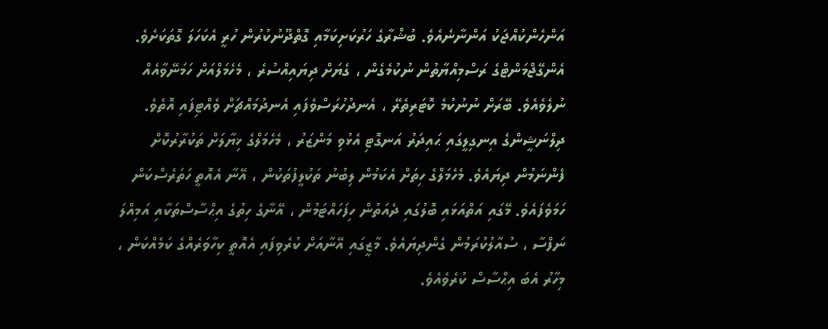އަންހެންކުއްޖަކު އަންނާނެއެވެ. ބުޝްރާގެ ހަރުކަށިކަމާއި ގޮތްދޫނުކުރުން ހުރީ އެކަހަލަ ގޮތަކަށެވެ.
އެންގޭޖްމަންޓްގެ ރަސްމިއްޔާތުން ނުކުމެގެން ، ގެޔަށް ދިޔައިއްސުރެ ، މެހެމަލްއަށް ހަމަނޭވާއެއް ނުލެވެއެވެ. ބޭރަށް ނުނުކުމެ ކޮޓަރިތެރޭ ، އެނދުހުރަސްވެފައި އެނދުމައްޗަށް ވެއްޓިފައި އޮތެވެ. ދިލްނަޝީންގެ އިނގިލީގައި ޙައިދަރު އަނގޮޓި އެޅުވި މަންޒަރު ، މެހެމަލްގެ ޚިޔާލަށް ތަކުރާރުކޮށް ފެންނަމުން ދިޔައެވެ. މެހެމަލްގެ ހިތަށް އެކަމުން ލިބުނު ތަކުލީފުތަކުން ، އޭނާ އެއޮތީ ހަތަރެސްކަން ހަމަވެފައެވެ. މޭގައި އަތްއަޅައި ބޮލުގައި ދެއަތުން ހިފަހައްޓަމުން ، އޭނާގެ ހިތުގެ އިޙްސާސްތަކާއި އަމިއްލަ ނަފްސާ ، ސުއާލުކުރަމުން ގެންދިޔައެވެ. މާޒީގައި އޭނާއަށް ކުރެވިފައި އެއޮތީ ކިހާވަރެއްގެ ކަމެއްކަން ، މިހާރު އެބަ އިޙްސާސް ކުރެވެއެވެ.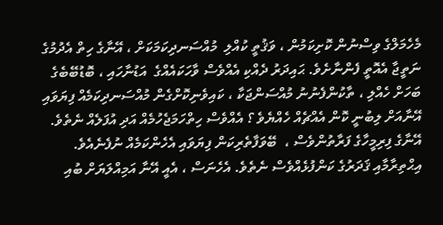މެހެމަލްގެ ވިސްނުން ކޮށިކަމުން ، ވަޤުތީ ކުއްލި  މުއްސަނދިކަމަކަށް ، އޭނާގެ ހިތް އެދުމުގެ ނަތީޖާ އެއޮތީ ފެންނާށެވެ. ޙައިދަރު ދެއްކި އެއްވެސް ވާހަކައެއްގެ  އަޑުނާހައި ، ބޮޑުބޭބެގެ ބަހަށް ހެއްލި ، ތާކުންފެނުނު މުއްސަންޖަކާ ، ކައިވެނިކޮށްގެން މުއްސަނދިކަމެއް ފިޔަވައި އޭނާއަށް ލިބުނީ ކޮން އެއްޗެއް ހެއްޔެވެ ؟ އެއްވެސް ހިތްހަމަޖެހުމެއް އަދި އުފަލެއް ނެތެވެ. އޭނާގެ ފިރިމީހާގެ ފަރާތުންވެސް ،  ބޭވަފާތެރިކަން ފިޔަވައި އެހެންކަމެއް ނުފެނެއެވެ. އިޙްތިރާމާއި ޤަދަރުގެ ކަންފުޅެއްވެސް ނެތެވެ. އެހެނަސް ، އެއީ އޭނާ އަމިއްލަޔަށް ބުއި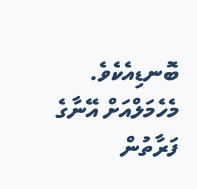ބޮނޑިއެކެވެ.
މެހެމަލްއަށް އޭނާގެ ފަރާތުން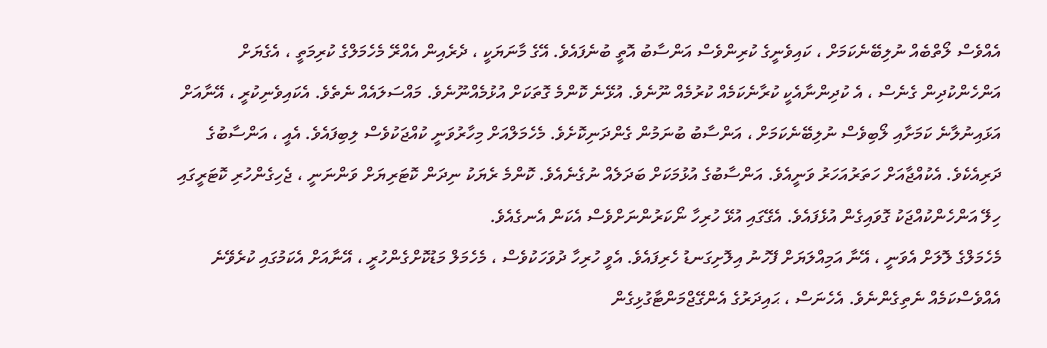އެއްވެސް ލޯތްބެއް ނުލިބޭނެކަމަށް ، ކައިވެނީގެ ކުރިންވެސް އަންސާބު އޮތީ ބުނެފައެވެ. އޭގެ މާނަޔަކީ ، ދެރެއިން އެއްރޭ މެހެމަލްގެ ކުރިމަތީ ، އެގެޔަށް އަންހެންކުދިން ގެނެސް ، އެ ކުދިންނާއެކީ ކުރާނެކަމެއް ކުރުމެއް ނޫނެވެ. އުޅޭނެ ކޮންމެ ގޮތަކަށް އުޅުމެއްނޫނެވެ. މައްސަލައެއް ނެތެވެ. އެކައިވެނިކުރީ ، އޭނާއަށް އަޅައިނުލާނެ ކަމަށާއި ލޯބިވެސް ނުލިބޭނެކަމަށް ، އަންސާބު ބުނަމުން ގެންދަނިކޮށެވެ. މެހެމަލްއަށް މިހާރުވަނީ ކުއްޖަކުވެސް ލިބިފައެވެ. އެއީ ، އަންސާބުގެ ދަރިއެކެވެ. އެކުއްޖާއަށް ހަތަރުއަހަރު ވަނީއެވެ. އަންސާބުގެ އުޅުމަކަށް ބަދަލެއް ނުގެނެއެވެ. ކޮންމެ ރެޔަކު ނިދަން ކޮޓަރިޔަށް ވަންނަނީ ، ޖެހިގެންހުރި ކޮޓަރީގައި ހިލޭ އަންހެންކުއްޖަކު ގޮވައިގެން އުޅެފައެވެ. އެގޭގައި އުޅޭ ހުރިހާ ނޯކަރުންނަށްވެސް އެކަން އެނގެއެވެ.
މެހެމަލްގެ ލޮލަށް އެވަނީ ، އޭނާ އަމިއްލަޔަށް ފޭހުނު އިލޮށިގަނޑު ހެރިފައެވެ. އެވީ ހުރިހާ ދުވަހަކުވެސް ، މެހެމަލް މަޑުކޮށްގެންހުރީ ، އޭނާއަށް އެކަމުގައި ކުރެވޭނެ އެއްވެސްކަމެއް ނެތިގެންނެވެ. އެހެނަސް ، ޙައިދަރުގެ އެންގޭޖްމަންޓާގުޅިގެން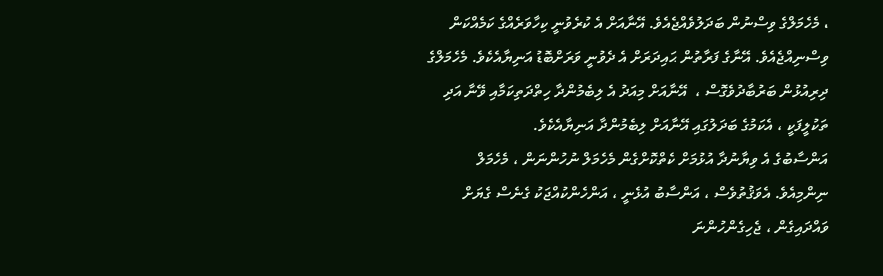، މެހެމަލްގެ ވިސްނުން ބަދަލުވެއްޖެއެވެ. އޭނާއަށް އެ ކުރެވުނީ ކިހާވަރެއްގެ ކަމެއްކަން ވިސްނިއްޖެއެވެ. އޭނާގެ ފަރާތުން ޙައިދަރަށް އެ ދެވުނީ ވަރަށްބޮޑު އަނިޔާއެކެވެ. މެހެމަލްގެ ދިރިއުޅުން ބަރުބާދުވެގޮސް ،  އޭނާއަށް މިއަދު އެ ލިބެމުންދާ ހިތްދަތިކަމާއި ވޭނާ އަދި ތަކުލީފަކީ ، އެކަމުގެ ބަދަލުގައި އޭނާއަށް ލިބެމުންދާ އަނިޔާއެކެވެ.
އަންސާބުގެ އެ ވިޔާނުދާ އުޅުމަށް ކެތްކޮށްގެން މެހެމަލް ނުހުންނަން ، މެހެމަލް ނިންމިއެވެ. އެވަޤުތުވެސް ، އަންސާބު އުޅެނީ ، އަންހެންކުއްޖަކު ގެނެސް ގެޔަށް ވައްދައިގެން ، ޖެހިގެންހުންނަ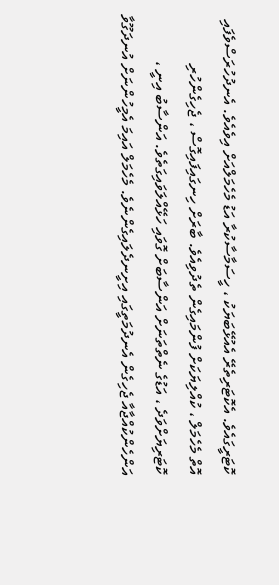ކޮޓަރީގައެވެ. އެކޮޓަރިތެރޭ އެއުޅޭބަޔަކު ، ހީސަމާސާކުރާ އަޑު މެހެމަލްއަށް އިވެއެވެ. އެނދުހުރަސްވެފައި އޮތް މެހެމަލް ، ކުއްލިޔަކަށް ފުންމައިގެން ތެދުވިއެވެ. ބާރަށް ހިނގައިފައިގޮސް ، ޖެހިގެންހުރި ކޮޓަރިޔަށްވަދެ ، އަޑުގެ ނެތްތަނަށް އަންސާބަށް ގޮވައި ހަޅޭއްލަވައިގަތެވެ. އަންސާބު އިނީ ، އަންހެންކުއްޖާއާ ޖެހިގެން އެނދުމަތީގައި އިށީނދެލައިގެންނެވެ. މެހެމަލް އައިމަ އެމީހުންނަށް އުނދަގޫވާ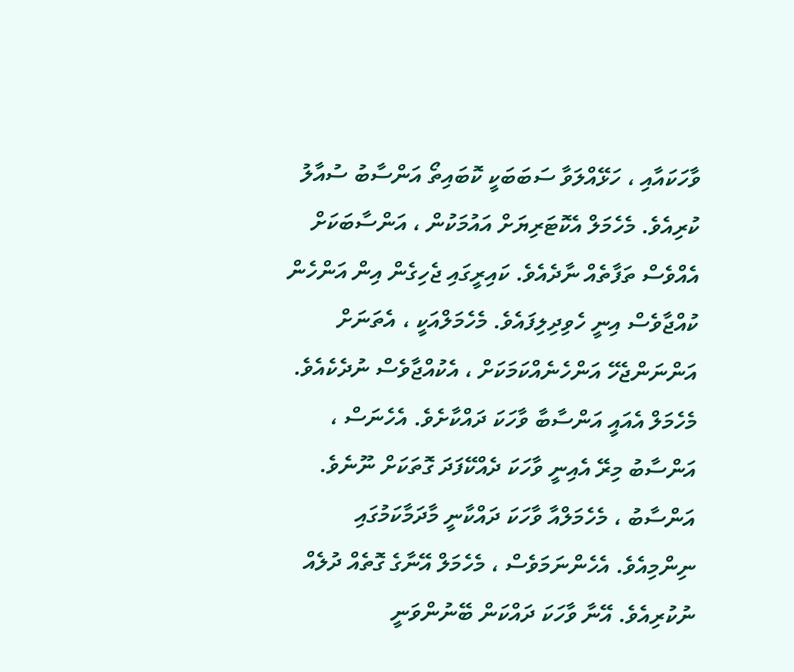ވާހަކައާއި ، ހަޅޭއްލަވާ ސަބަބަކީ ކޮބައިތޯ އަންސާބު ސުއާލު ކުރިއެވެ. މެހެމަލް އެކޮޓަރިޔަށް އައުމަކުން ، އަންސާބަކަށް އެއްވެސް ތަފާތެއް ނާދެއެވެ. ކައިރީގައި ޖެހިގެން އިން އަންހެން ކުއްޖާވެސް އިނީ ހެވިދިލިފައެވެ. މެހެމަލްއަކީ ، އެތަނަށް އަންނަންޖެހޭ އަންހެނެއްކަމަކަށް ، އެކުއްޖާވެސް ނުދެކެއެވެ.
މެހެމަލް އެއައީ އަންސާބާ ވާހަކަ ދައްކާށެވެ. އެހެނަސް ، އަންސާބު މިރޭ އެއިނީ ވާހަކަ ދެއްކޭފަދަ ގޮތަކަށް ނޫނެވެ. އަންސާބު ، މެހެމަލްއާ ވާހަކަ ދައްކާނީ މާދަމާކަމުގައި ނިންމިއެވެ. އެހެންނަމަވެސް ، މެހެމަލް އޭނާގެ ގޮތެއް ދުލެއް ނުކުރިއެވެ. އޭނާ ވާހަކަ ދައްކަން ބޭނުންވަނީ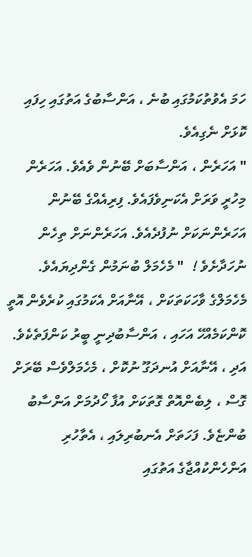ހަމަ އެވުތުކަމުގައި ބުނެ ، އަންސާބުގެ އަތުގައި ހިފައި ކޮޅަށް ނެގިއެވެ.
" އަހަރެން ، އަންސާބަށް ބޭނުން ވެއެވެ. އަހަރެން މިހުރީ ވަރަށް އެކަނިވެފައެވެ. ފިރިއެއްގެ ބޭނުން އަހަރެންނަކަށް ނުފުދެއެވެ. އަހަރެންނަށް ތިހެން ނުހަދާށެވެ !  " މެހެމަލް ބުނަމުން ގެންދިޔައެވެ.
މެހެމަލްގެ ވާހަކަތަކަށް ، އޭނާއަށް އެކަމުގައި ކުރެވެން އޮތީ ކޮންކަމެއްހޭ އަހައި ، އަންސާބުދިނީ ބީރު ކަންފަތެކެވެ. އަދި ، އޭނާއަށް އުނދަގޫ ނުކޮށް ، މެހެމަލްވެސް ބޭރަށް ގޮސް ، ލިބެންއޮތް ގޮތަކަށް އުފާ ހޯދުމަށް އަންސާބު ބުންޏެވެ. ފަހަތަށް އެނބުރިލައި ، އެތާހުރި އަންހެންކުއްޖާގެ އަތުގައި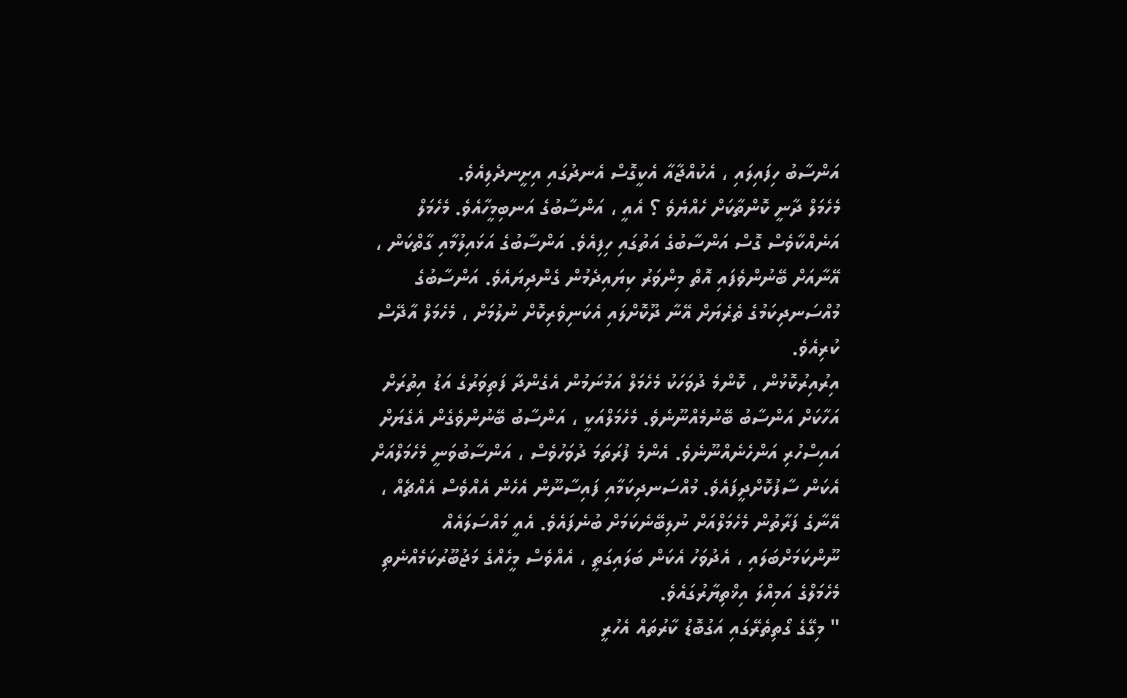އަންސާބު ހިފައިލައި ، އެކުއްޖާއާ އެކީގޮސް އެނދުގައި އިށީނދެލިއެވެ.
މެހެމަލް ދާނީ ކޮންތާކަށް ހެއްޔެވެ ؟ އެއީ ، އަންސާބުގެ އަނބިމީހާއެވެ. މެހެމަލް އަނެއްކާވެސް ގޮސް އަންސާބުގެ އަތުގައި ހިފިއެވެ. އަންސާބުގެ އަޅައިލުމާއި ގާތްކަން ، އޭނާއަށް ބޭނުންވެފައި އޮތް މިންވަރު ކިޔައިދެމުން ގެންދިޔައެވެ. އަންސާބުގެ މުއްސަނދިކަމުގެ ތެރެޔަށް އޭނާ ދޫކޮށްލައި އެކަނިވެރިކޮށް ނުލުމަށް ، މެހެމަލް އާދޭސް ކުރިއެވެ.
އިރުއިރުކޮޅުން ، ކޮންމެ ދުވަހަކު މެހެމަލް އަމުނަމުން އެގެންދާ ފަތިވަރުގެ އަޑު އިތުރަށް އަހާކަށް އަންސާބު ބޭނުމެއްނޫނެވެ. މެހެމަލްއަކީ ، އަންސާބު ބޭނުންވެގެން އެގެޔަށް އައިސްހުރި އަންހެނެއްނޫނެވެ. އެންމެ ފުރަތަމަ ދުވަހުވެސް ، އަންސާބުވަނީ މެހެމަލްއަށް އެކަން ސާފުކޮށްދީފައެވެ. މުއްސަނދިކަމާއި ފައިސާނޫން އެހެން އެއްވެސް އެއްޗެއް ، އޭނާގެ ފަރާތުން މެހެމަލްއަށް ނުލިބޭނެކަމަށް ބުނެފައެވެ. އެއީ މައްސަލައެއް ނޫންކަމަށްބަލައި ، އެދުވަހު އެކަން ބަލައިގަތީ ، އެއްވެސް މީހެއްގެ މަޖުބޫރުކަމެއްނެތި މެހެމަލްގެ އަމިއްލަ އިޚްތިޔާރުގައެވެ.
" މިގޭގެ ގޯތިތެރޭގައި އަގުބޮޑު ކާރުތައް އެހުރީ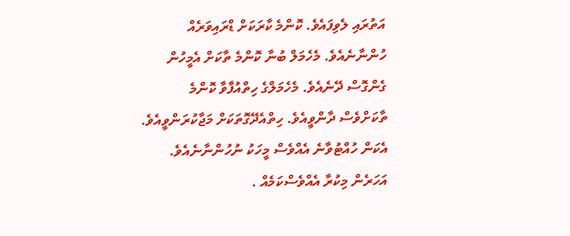އަތުރައި ލެވިފައެވެ. ކޮންމެ ކާރަކަށް ޑްރައިވަރެއް ހުންނާނެއެވެ. މެހެމަލް ބުނާ ކޮންމެ ތާކަށް އެމީހުން ގެންގޮސް ދޭނެއެވެ. މެހެމަލްގެ ހިތްއުފާވާ ކޮންމެ ތާކަށްވެސް ދާންވީއެވެ. ހިތްއެދޭގޮތަކަށް މަޖާކުރަންވީއެވެ. އެކަން ހުއްޓުވާނެ އެއްވެސް މީހަކު ނުހުންނާނެއެވެ. އަހަރެން މިކުރާ އެއްވެސްކަމެއް .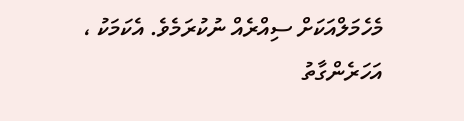މެހެމަލްއަކަށް ސިއްރެއް ނުކުރަމެވެ. އެކަމަކު ، އަހަރެންގާތު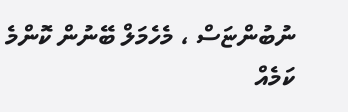ނުބުންޏަސް ، މެހެމަލް ބޭނުން ކޮންމެ ކަމެއް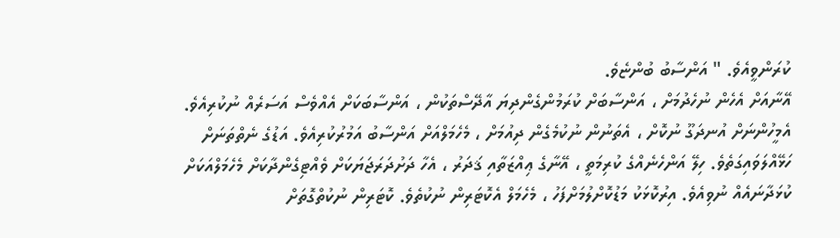ކުރަންވީއެވެ. " އަންސާބު ބުންޏެވެ.
އޭނާއަށް އެހެން ނުހެދުމަށް ، އަންސާބަށް ކުރަމުންގެންދިޔަ އާދޭސްތަކުން ، އަންސާބަކަށް އެއްވެސް އަސަރެއް ނުކުރިއެވެ. އެމީހުންނަށް އުނދަގޫ ނުކޮށް ، އެތަނުން ނުކުމެގެން ދިއުމަށް ، މެހެމަލްއަށް އަންސާބު އަމުރުކުރިއެވެ. އަޑުގެ ނެތްތަނަށް ހަޅޭއްލަވައިގަތެވެ. ހިލޭ އަންހެނެއްގެ ކުރިމަތީ ، އޭނާގެ ޢިއްޒަތާއި ޤަދަރު ، އެހާ ދަށުދަރަޖަޔަކަށް ވެއްޓިގެންދާކަށް މެހެމަލްއަކަށް ކުޅަދާނައެއް ނުވިއެވެ. އިރުކޮޅަކު މަޑުކޮށްލުމަށްފަހު ، މެހެމަލް އެކޮޓަރިން ނުކުތެވެ. ކޮޓަރިން ނުކުތްގޮތަށް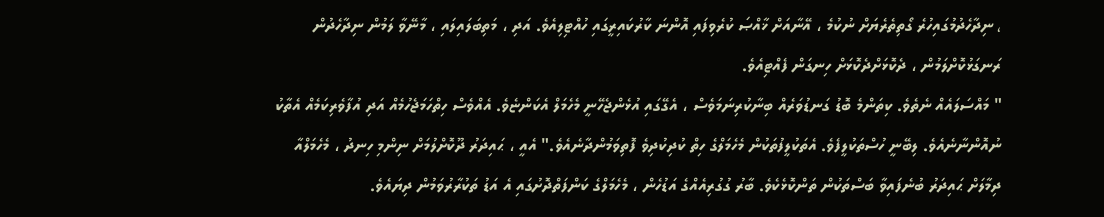، ނިދާހެދުމުގައިހުރެ ގޯތިތެރެޔަށް ނުކުމެ ، އޭނާއަށް ޚާއްޞަ ކުރެވިފައި އޮންނަ ކާރުކައިރީގައި ހުއްޓިލިއެވެ. އަދި ، މަތިބަލައިލައި ، މާނޭވާ ލަމުން ނިދާހެދުން ރަނގަޅުކޮށްލަމުން ، ދެކޮޅަށްދެކޮޅަށް ހިނގަން ފެއްޓިއެވެ.
" މައްސަލައެއް ނެތެވެ. ކިތަންމެ ބޮޑު ގަނޑުވަރެއް ބިނާކުރިނަމަވެސް ، އެގޭގައި އުޅެންޖެހޭނީ މެހެމަލް އެކަންޏެވެ. އެއްވެސް ހިތްހަމަޖެހުމެއް އަދި އުފާވެރިކަމެއް އެތާކު ނުއޮންނާނެއެވެ. ލިބޭނީ ހުސްތަކުލީފެވެ. އެތަކުލީފުތަކުން މެހެމަލްގެ ހިތް ކުދިކުދިވެ ފޮތިވަމުންދާނެއެވެ." އެއީ ، ޙައިދަރު ދޫކޮށްލުމަށް ނިންމި ހިނދު ، މެހެމަލްއާ ދިމާލަށް ޙައިދަރު ބުނެފައިވާ ބަސްތަކުން ތަންކޮޅެކެވެ. ބާރު ގުގުރިއެއްގެ އަޑުހެން ، މެހެމަލްގެ ކަންފަތްދޮށުގައި އެ އަޑު ތަކުރާރުވަމުން ދިޔައެވެ.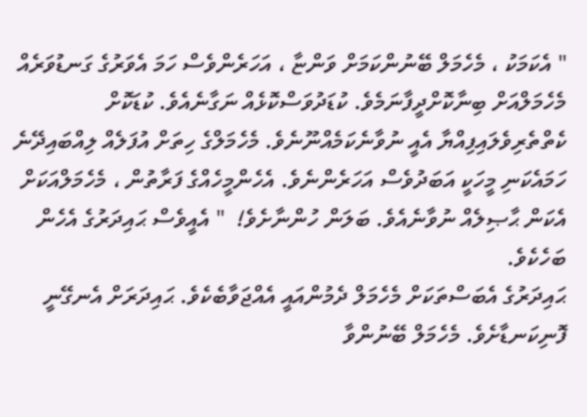" އެކަމަކު ، މެހެމަލް ބޭނުންކަމަށް ވަންޏާ ، އަހަރެންވެސް ހަމަ އެވަރުގެ ގަނޑުވަރެއް މެހެމަލްއަށް ބިނާކޮށްދީފާނަމެވެ. ކުޑަދުވަސްކޮޅެއް ނަގާނެއެވެ. ކުޑަކޮށް ކެތްތެރިވެލައިފިއްޔާ އެއީ ނުވާނެކަމެއްނޫނެވެ. މެހެމަލްގެ ހިތަށް އުފަލެއް ލިއްބައިދޭނެ ހަމައެކަނި މީހަކީ އަބަދުވެސް އަހަރެންނެވެ. އެހެންމީހެއްގެ ފަރާތުން ، މެހެމަލްއަކަށް އެކަން ޙާޞިލެއް ނުވާނެއެވެ. ބަލަން ހުންނާށެވެ!  " އެއީވެސް ޙައިދަރުގެ އެހެން ބަހެކެވެ.
ޙައިދަރުގެ އެބަސްތަކަށް މެހެމަލް ދެމުންއައީ އެއްޖަވާބެކެވެ. ޙައިދަރަށް އެނގޭނީ ފޮނިކަނޑާށެވެ. މެހެމަލް ބޭނުންވާ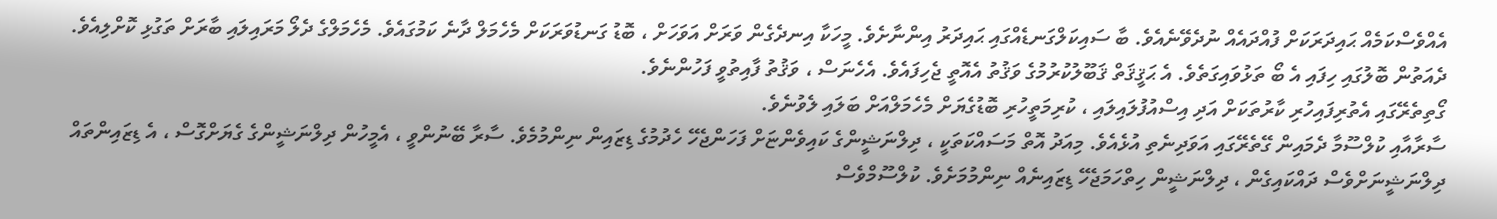އެއްވެސްކަމެއް ޙައިދަރަކަށް ފުއްދައެއް ނުދެވޭނެއެވެ. ބާ ސައިކަލްގަނޑެއްގައި ޙައިދަރު އިންނާށެވެ. މީހަކާ އިނދެގެން ވަރަށް އަވަހަށް ، ބޮޑު ގަނޑުވަރަކަށް މެހެމަލް ދާނެ ކަމުގައެވެ. މެހެމަލްގެ ދެލޯ މަރައިލައި ބާރަށް ތަގުޅި ކޮށްލިއެވެ. ދެއަތުން ބޮލުގައި ހިފައި އެ ބޯ ތަޅުވައިގަތެވެ. އެ ޙަޤީޤަތް ޤަބޫލުކުރުމުގެ ވަޤުތު އެއޮތީ ޖެހިފައެވެ. އެހެނަސް ، ވަޤުތު ފާއިތުވީ ފަހުންނެވެ.
ގޯތިތެރޭގައި އެތުރިފައިހުރި ކާރުތަކަށް އަދި އިސްއުފުލައިލައި ، ކުރިމަތީހުރި ބޮޑުގެޔަށް މެހެމަލްއަށް ބަލައި ލެވުނެވެ.
ސާރާއާއި ކުލްސޫމާ ދެމައިން ގޭތެރޭގައި އަވަދިނެތި އުޅެއެވެ. މިއަދު އޮތް މަސައްކަތަކީ ، ދިލްނަޝީންގެ ކައިވެންޏަށް ފަހަންޖެހޭ ހެދުމުގެ ޑިޒައިން ނިންމުމެވެ. ސާރާ ބޭނުންވީ ، އެމީހުން ދިލްނަޝީންގެ ގެޔަށްގޮސް ، އެ ޑިޒައިންތައް ދިލްނަޝީނަށްވެސް ދައްކައިގެން ، ދިލްނަޝީން ހިތްހަމަޖެހޭ ޑިޒައިނެއް ނިންމުމަށެވެ. ކުލްސޫމްވެސް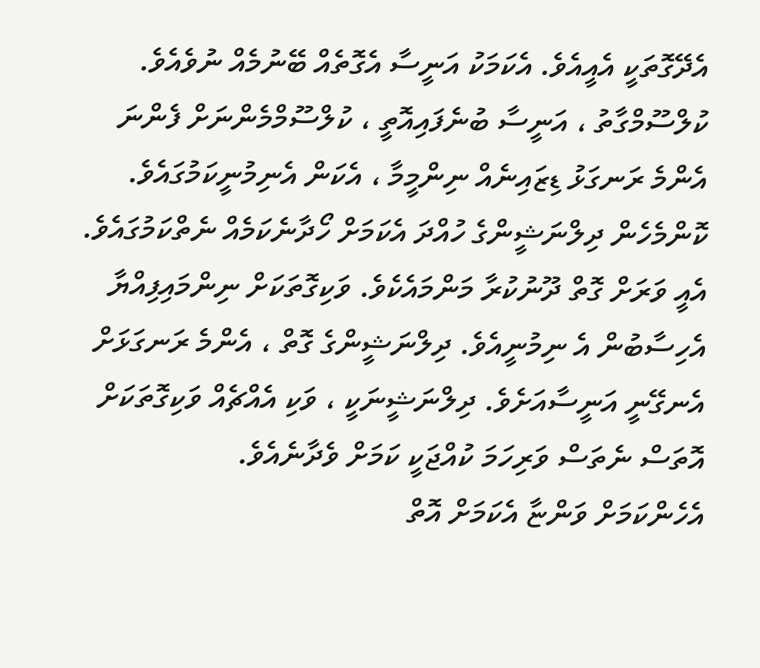އެދޭގޮތަކީ އެއީއެވެ. އެކަމަކު އަނީސާ އެގޮތެއް ބޭނުމެއް ނުވެއެވެ. ކުލްސޫމްގާތު ، އަނީސާ ބުނެފައިއޮތީ ، ކުލްސޫމްމެންނަށް ފެންނަ އެންމެ ރަނގަޅު ޑިޒައިނެއް ނިންމީމާ ، އެކަން އެނިމުނީކަމުގައެވެ. ކޮންމެހެން ދިލްނަޝީންގެ ހުއްދަ އެކަމަށް ހޯދާނެކަމެއް ނެތްކަމުގައެވެ. އެއީ ވަރަށް ގޮތް ދޫނުކުރާ މަންމައެކެވެ. ވަކިގޮތަކަށް ނިންމައިފިއްޔާ އެހިސާބުން އެ ނިމުނީއެވެ. ދިލްނަޝީންގެ ގޮތް ، އެންމެ ރަނގަޅަށް އެނގޭނީ އަނީސާއަށެވެ. ދިލްނަޝީނަކީ ، ވަކި އެއްޗެއް ވަކިގޮތަކަށް އޮތަސް ނެތަސް ވަރިހަމަ ކުއްޖަކީ ކަމަށް ވެދާނެއެވެ.
އެހެންކަމަށް ވަންޏާ އެކަމަށް އޮތް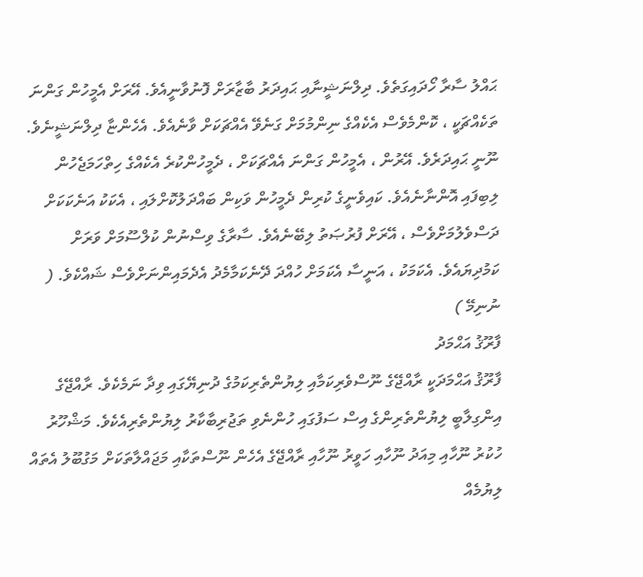ޙައްލު ސާރާ ހޯދައިގަތެވެ. ދިލްނަޝީނާއި ޙައިދަރު ބާޒާރަށް ފޮނުވާނީއެވެ. އޭރަށް އެމީހުން ގަންނަ ތަކެއްޗަކީ ، ކޮންމެވެސް އެކެއްގެ ނިންމުމަށް ގަނެވޭ އެއްޗަކަށް ވާނެއެވެ. އެހެންޏާ ދިލްނަޝީނެވެ. ނޫނީ ޙައިދަރެވެ. އޭރުން ، އެމީހުން ގަންނަ އެއްޗަކަށް ، ދެމީހުންކުރެ އެކެއްގެ ހިތްހަމަޖެހުން ލިބިފައި އޮންނާނެއެވެ. ކައިވެނީގެ ކުރިން ދެމީހުން ވަކިން ބައްދަލުކޮށްލައި ، އެކަކު އަނެކަކަށް ދަސްވެލުމަށްވެސް ، އޭރަށް ފުރުޞަތު ލިބޭނެއެވެ. ސާރާގެ ވިސްނުން ކުލްސޫމަށް ވަރަށް ކަމުދިޔައެވެ. އެކަމަކު ، އަނީސާ އެކަމަށް ހުއްދަ ދޭނެކަމާމެދު އެދެމައިންނަށްވެސް ޝައްކެވެ. ( ނުނިމޭ )
ފާރޫޤު އަޙްމަދު
ފާރޫޤު އަޙްމަދަކީ ރާއްޖޭގެ ނޫސްވެރިކަމާއި ލިޔުންތެރިކަމުގެ ދުނިޔޭގައި ވިދާ ނަމެކެވެ. ރާއްޖޭގެ އިންގިލާބީ ލިޔުންތެރިންގެ އިސް ސަފުގައި ހުންނެވި ތަޖުރިބާކާރު ލިޔުންތެރިއެކެވެ. މަޝްހޫރު ހުކުރު ނޫހާއި މިއަދު ނޫހާއި ހަވީރު ނޫހާއި ރާއްޖޭގެ އެހެން ނޫސްތަކާއި މަޖައްލާތަކަށް މަގުބޫލު އެތައް ލިޔުމެއް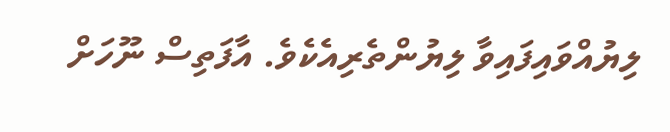ލިޔުއްވައިފައިވާ ލިޔުންތެރިއެކެވެ. އާފަތިސް ނޫހަށް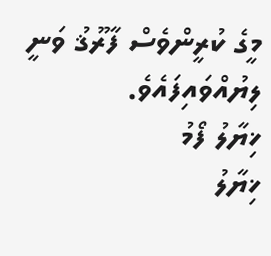މީގެ ކުރީންވެސް ފާރޫޤު ވަނީ ލިޔުއްވައިފައެވެ.
ޚިޔާލު ފޯމު
ޚިޔާލު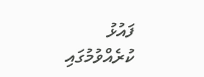ފައުޅު ކުރެއްވުމުގައި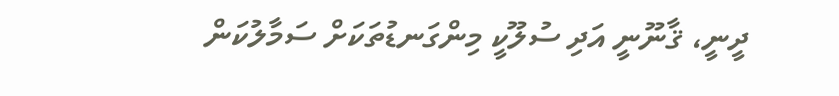ދީނީ، ޤާނޫނީ އަދި ސުލޫކީ މިންގަނޑުތަކަށް ސަމާލުކަން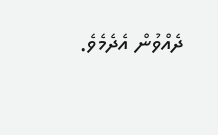ދެއްވުން އެދެމެވެ.